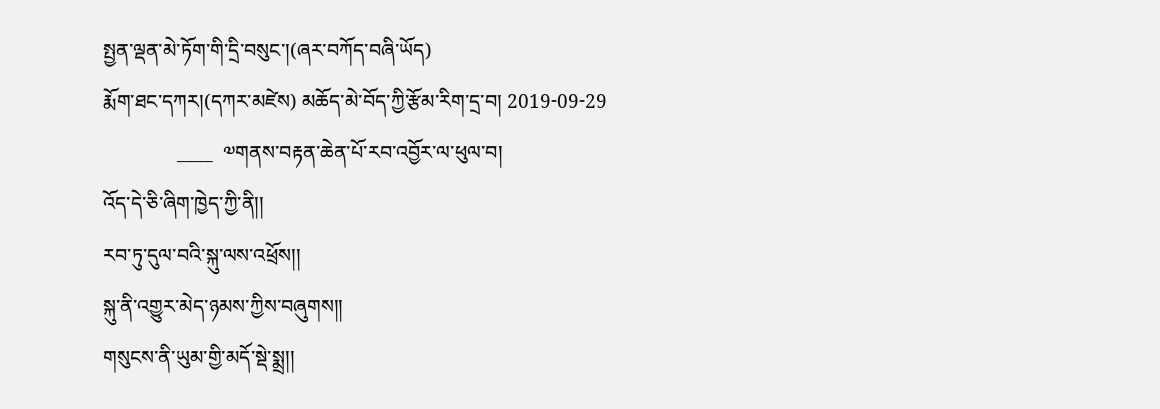སྤྱན་ལྡན་མེ་ཏོག་གི་དྲི་བསུང་།(ཞར་བཀོད་བཞི་ཡོད)
རྨོག་ཐང་དཀར།(དཀར་མཛེས) མཆོད་མེ་བོད་ཀྱི་རྩོམ་རིག་དྲ་བ། 2019-09-29
               ____  ༧གནས་བརྟན་ཆེན་པོ་རབ་འབྱོར་ལ་ཕུལ་བ།
འོད་དེ་ཅི་ཞིག་ཁྱེད་ཀྱི་ནི།།
རབ་ཏུ་དུལ་བའི་སྐུ་ལས་འཕྲོས།།
སྐུ་ནི་འགྱུར་མེད་ཉམས་ཀྱིས་བཞུགས།།
གསུངས་ནི་ཡུམ་གྱི་མདོ་སྡེ་སྨྲ།།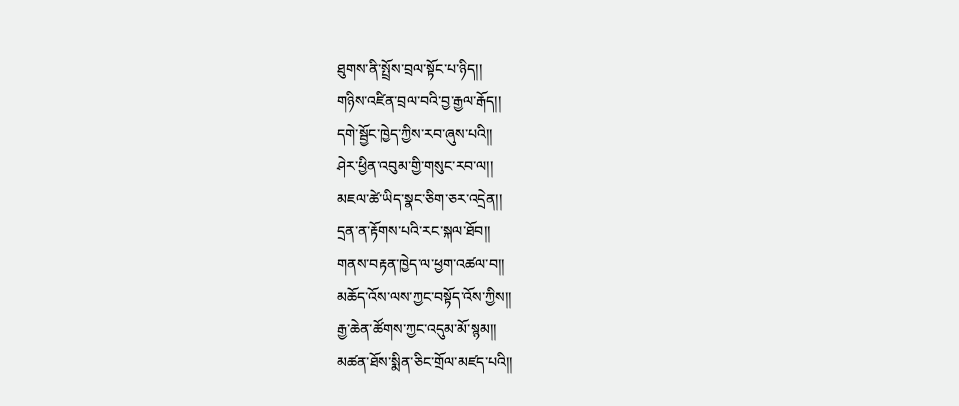ཐུགས་ནི་སྤྲོས་བྲལ་སྟོང་པ་ཉིད།།
གཉིས་འཛིན་བྲལ་བའི་བྱ་རྒྱལ་རྒོད།།
དགེ་སྦྱོང་ཁྱེད་ཀྱིས་རབ་ཞུས་པའི།།
ཤེར་ཕྱིན་འབུམ་གྱི་གསུང་རབ་ལ།།
མཇལ་ཚེ་ཡིད་སྣང་ཅིག་ཅར་འདྲེན།།
དྲན་ན་རྟོགས་པའི་རང་སྐལ་ཐོབ།།
གནས་བརྟན་ཁྱེད་ལ་ཕྱག་འཚལ་བ།།
མཆོད་འོས་ལས་ཀྱང་བསྟོད་འོས་ཀྱིས།།
རྒྱ་ཆེན་ཚོགས་ཀྱང་འདུམ་མོ་སྙམ།།
མཚན་ཐོས་སྨིན་ཅིང་གྲོལ་མཛད་པའི།།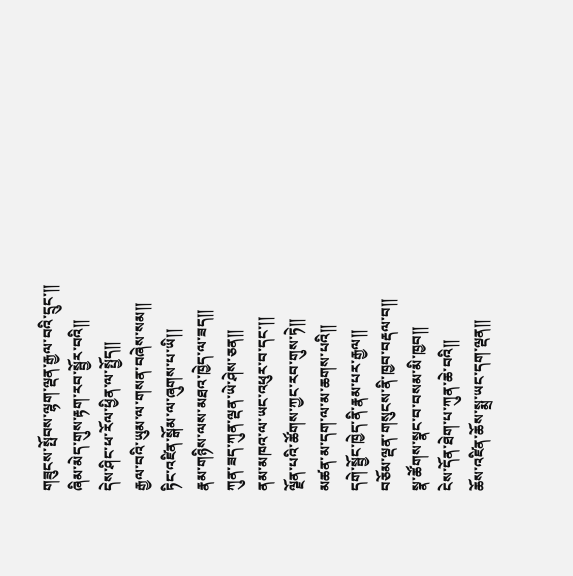གཟུངས་སྤོབས་ལྷག་ལྡན་རྒྱལ་བའི་དྲུང་།།
ཞིམ་མེད་གུས་རྟག་རབ་སྦྱོར་བའི།།
དེས་ཤིང་ཕ་རོལ་ཕྱིན་ལ་སྤྱོད།།
རྒྱལ་བའི་ཡུམ་ལ་གསན་བཞེས་སམ།།
ཏིང་འཛིན་སྒོམ་ལ་ཞུགས་པ་ཡི།།
རྣམ་གཉིས་ལས་མཐའ་ཁྱེད་ལ་ཟད།།
ཀུན་ཟད་ཀུན་ལྡན་ཡེ་ཤེས་ཅན།།
ནམ་མཁའ་ལ་ཡང་འཕུར་བ་དང་།།
ལྗོན་པའི་ཚོགས་ཀྱང་རབ་གུས་ཏེ།།
མཚན་མ་དག་ལ་མ་ཆགས་པའི།།
དགེ་སྦྱོང་ཁྱེད་ནི་རྣམ་པར་རྒྱལ།།
བཅོམ་ལྡན་གསུངས་ནི་ཁྱབ་བརྡལ་བ།།
སྣ་ཚོགས་སྣང་བ་བསམ་མི་ཁྱབ།།
ངེས་དོན་ཐེག་པ་ཀུན་ཆེ་བའི།།
ཆོས་འཛིན་ཆོས་སྨྲ་ཡང་དག་ལྡན།།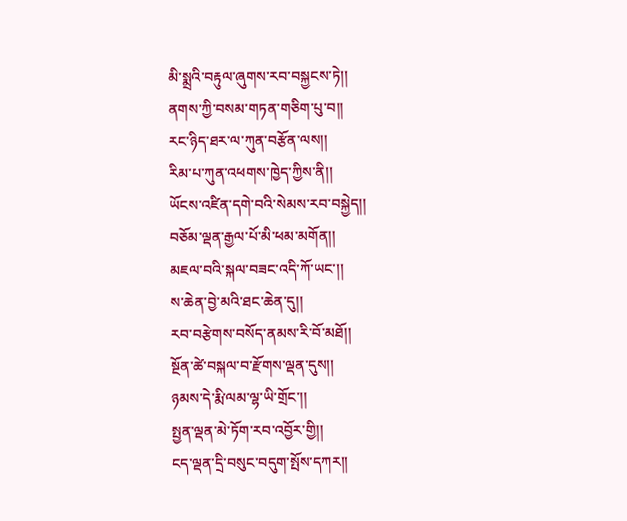མི་སྨྲའི་བརྟུལ་ཞུགས་རབ་བསྐྱངས་ཏེ།།
ནགས་ཀྱི་བསམ་གཏན་གཅིག་པུ་བ།།
རང་ཉིད་ཐར་ལ་ཀུན་བརྩོན་ལས།།
རིམ་པ་ཀུན་འཕགས་ཁྱེད་ཀྱིས་ནི།།
ཡོངས་འཛིན་དགེ་བའི་སེམས་རབ་བསྐྱེད།།
བཅོམ་ལྡན་རྒྱལ་པོ་མི་ཕམ་མགོན།།
མཇལ་བའི་སྐལ་བཟང་འདི་ཀོ་ཡང་།།
ས་ཆེན་བྱེ་མའི་ཐང་ཆེན་དུ།།
རབ་བརྩེགས་བསོད་ནམས་རི་བོ་མཐོ།།
སྔོན་ཚེ་བསྐལ་བ་རྫོགས་ལྡན་དུས།།
ཉམས་དེ་རྨི་ལམ་ལྷ་ཡི་གྲོང་།།
སྤྱན་ལྡན་མེ་ཏོག་རབ་འབྱོར་གྱི།།
ངད་ལྡན་དྲི་བསུང་བདུག་སྤོས་དཀར།།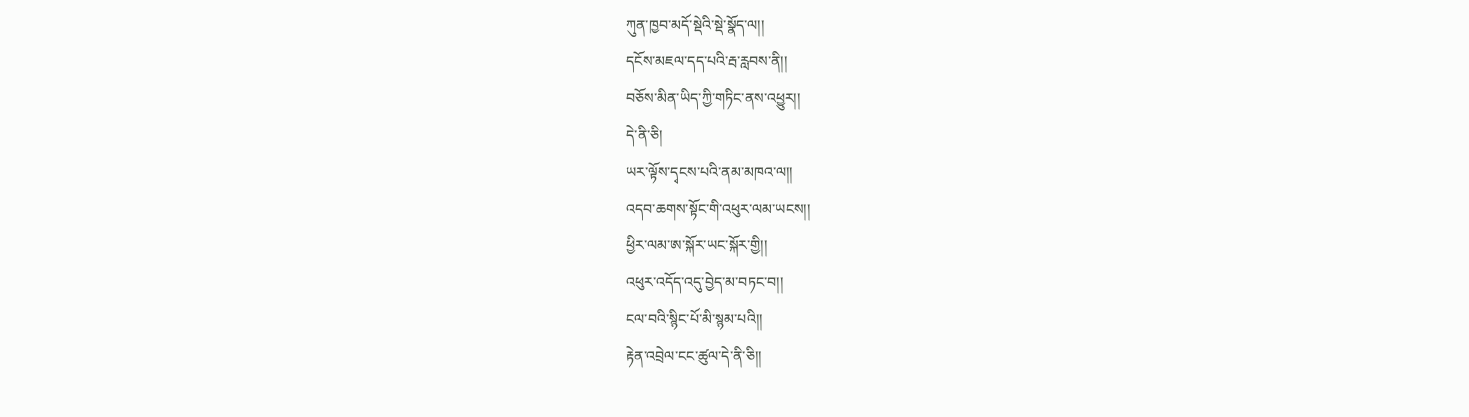ཀུན་ཁྱབ་མདོ་སྡེའི་སྡེ་སྣོད་ལ།།
དངོས་མཇལ་དད་པའི་རྦ་རླབས་ནི།།
བཅོས་མིན་ཡིད་ཀྱི་གཏིང་ནས་འཕྱུར།།
དེ་ནི་ཅི།
ཡར་ལྟོས་དྭངས་པའི་ནམ་མཁའ་ལ།།
འདབ་ཆགས་སྟོང་གི་འཕུར་ལམ་ཡངས།།
ཕྱིར་ལམ་ཨ་སྐོར་ཡང་སྐོར་གྱི།།
འཕུར་འདོད་འདུ་བྱེད་མ་བཏང་བ།།
ངལ་བའི་སྙིང་པོ་མི་སྙམ་པའི།།
རྟེན་འབྲེལ་ངང་ཚུལ་དེ་ནི་ཅི།།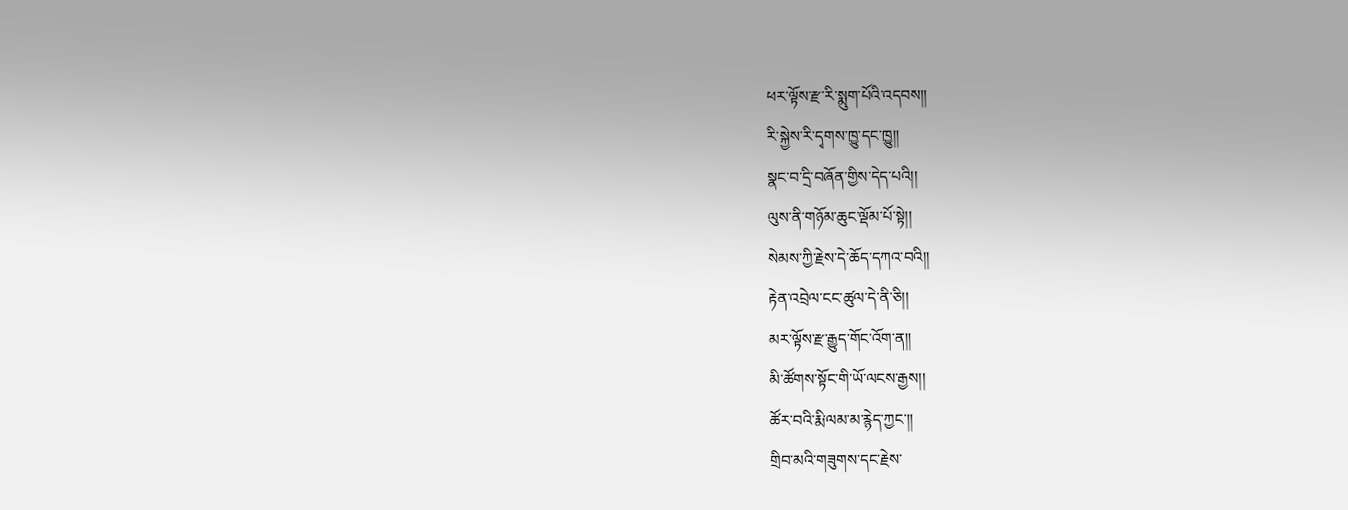ཕར་ལྟོས་རྫ་རི་སྨུག་པོའི་འདབས།།
རི་སྐྱེས་རི་དྭགས་ཁྱུ་དང་ཁྱུ།།
སྣང་བ་དྲི་བཞོན་གྱིས་དེད་པའི།།
ལུས་ནི་གཉོམ་ཆུང་ལྡོམ་པོ་སྟེ།།
སེམས་ཀྱི་རྗེས་དེ་ཆོད་དཀའ་བའི།།
རྟེན་འབྲེལ་ངང་ཚུལ་དེ་ནི་ཅི།།
མར་ལྟོས་རྫ་རྒྱུད་གོང་འོག་ན།།
མི་ཚོགས་སྟོང་གི་ཡོ་ལངས་རྒྱས།།
ཚོར་བའི་རྨི་ལམ་མ་རྙེད་ཀྱང་།།
གྲིབ་མའི་གཟུགས་དང་རྗེས་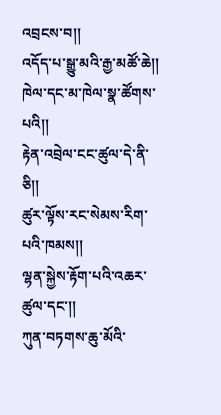འབྲངས་བ།།
འདོད་པ་སྒྱུ་མའི་རྒྱ་མཚོ་ཆེ།།
ཁེལ་དང་མ་ཁེལ་སྣ་ཚོགས་པའི།།
རྟེན་འབྲེལ་ངང་ཚུལ་དེ་ནི་ཅི།།
ཚུར་ལྟོས་རང་སེམས་རིག་པའི་ཁམས།།
ལྷན་སྐྱེས་རྟོག་པའི་འཆར་ཚུལ་དང་།།
ཀུན་བཏགས་ཆུ་མོའི་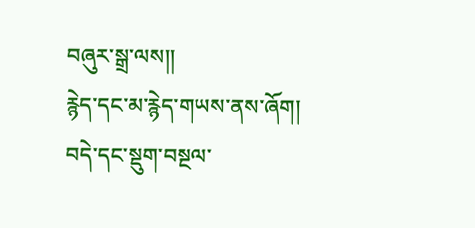བཞུར་སྒྲ་ལས།།
རྙེད་དང་མ་རྙེད་གཡས་ནས་ཞོག།
བདེ་དང་སྡུག་བསྔལ་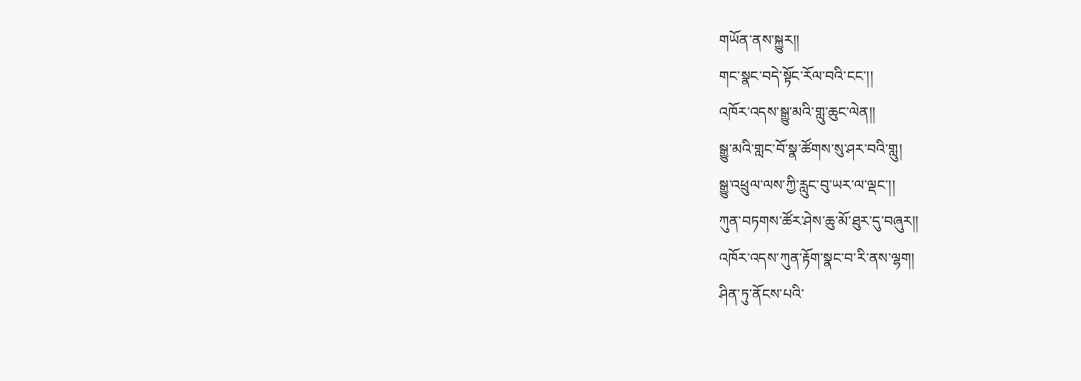གཡོན་ནས་སྐྱུར།།
གང་སྣང་བདེ་སྟོང་རོལ་བའི་ངང་།།
འཁོར་འདས་སྒྱུ་མའི་གླུ་ཆུང་ལེན།།
སྒྱུ་མའི་གླང་བོ་སྣ་ཚོགས་སུ་ཤར་བའི་གླུ།
སྒྱུ་འཕྲུལ་ལས་ཀྱི་རླུང་བུ་ཡར་ལ་ལྡང་།།
ཀུན་བཏགས་ཚོར་ཤེས་ཆུ་མོ་ཐུར་དུ་བཞུར།།
འཁོར་འདས་ཀུན་རྟོག་སྣང་བ་རི་ནས་ལྷག།
ཤིན་ཏུ་ནོངས་པའི་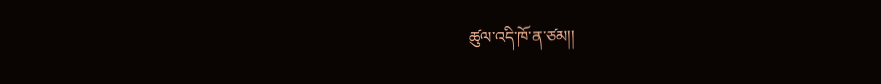ཚུལ་འདི་ཁོ་ན་ཙམ།།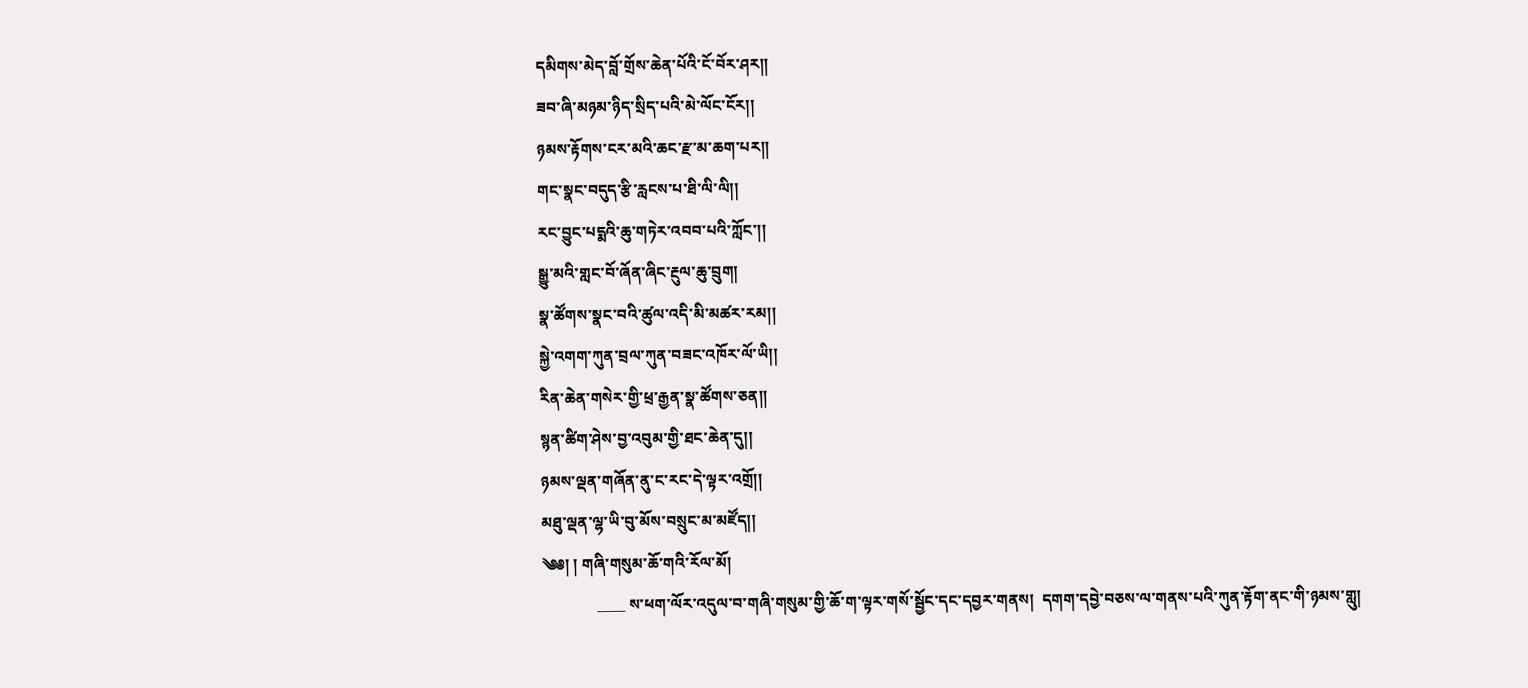དམིགས་མེད་བློ་གྲོས་ཆེན་པོའི་ངོ་བོར་ཤར།།
ཟབ་ཞི་མཉམ་ཉིད་སྲིད་པའི་མེ་ལོང་ངོར།།
ཉམས་རྟོགས་ངར་མའི་ཆང་རྫ་མ་ཆག་པར།།
གང་སྣང་བདུད་རྩི་རླངས་པ་ཐི་ལི་ལི།།
རང་བྱུང་པདྨའི་ཆུ་གཏེར་འབབ་པའི་ཀློང་།།
སྒྱུ་མའི་གླང་བོ་ཞོན་ཞིང་རྔུལ་ཆུ་བྲུག།
སྣ་ཚོགས་སྣང་བའི་ཚུལ་འདི་མི་མཚར་རམ།།
སྐྱེ་འགག་ཀུན་བྲལ་ཀུན་བཟང་འཁོར་ལོ་ཡི།།
རིན་ཆེན་གསེར་གྱི་ཕྲ་རྒྱན་སྣ་ཚོགས་ཅན།།
སྙན་ཚིག་ཤེས་བྱ་འབུམ་གྱི་ཐང་ཆེན་དུ།།
ཉམས་ལྡན་གཞོན་ནུ་ང་རང་དེ་ལྟར་འགྲོ།།
མཐུ་ལྡན་ལྷ་ཡི་བུ་མོས་བསྲུང་མ་མཛོད།།
༄༅། ། གཞི་གསུམ་ཆོ་གའི་རོལ་མོ།
              ____ ས་ཕག་ལོར་འདུལ་བ་གཞི་གསུམ་གྱི་ཆོ་ག་ལྟར་གསོ་སྦྱོང་དང་དབྱར་གནས།  དགག་དབྱེ་བཅས་ལ་གནས་པའི་ཀུན་རྟོག་ནང་གི་ཉམས་གླུ།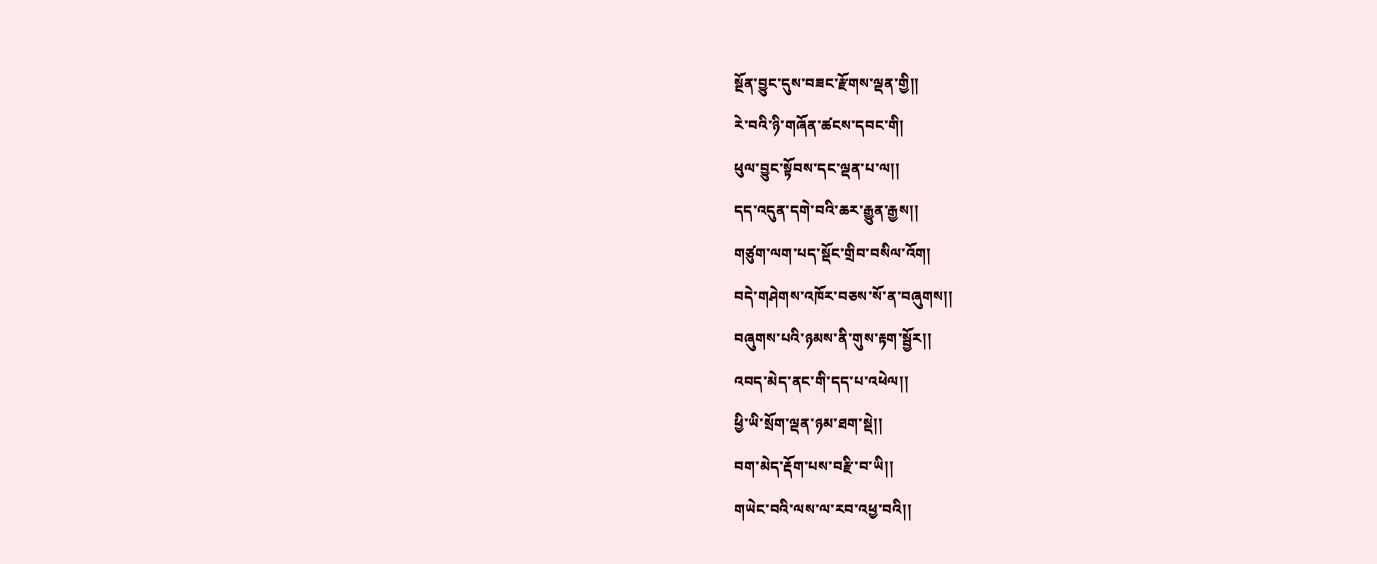སྔོན་བྱུང་དུས་བཟང་རྫོགས་ལྡན་གྱི།།
རེ་བའི་ཉི་གཞོན་ཚངས་དབང་གི།
ཕུལ་བྱུང་སྟོབས་དང་ལྡན་པ་ལ།།
དད་འདུན་དགེ་བའི་ཆར་རྒྱུན་རྒྱས།།
གཙུག་ལག་པད་སྡོང་གྲིབ་བསིལ་འོག།
བདེ་གཤེགས་འཁོར་བཅས་སོ་ན་བཞུགས།།
བཞུགས་པའི་ཉམས་ནི་གུས་རྟག་སྦྱོར།།
འབད་མེད་ནང་གི་དད་པ་འཕེལ།།
ཕྱི་ཡི་སྲོག་ལྡན་ཉམ་ཐག་སྡེ།།
བག་མེད་རྡོག་པས་བརྫི་བ་ཡི།།
གཡེང་བའི་ལས་ལ་རབ་འཕྱ་བའི།།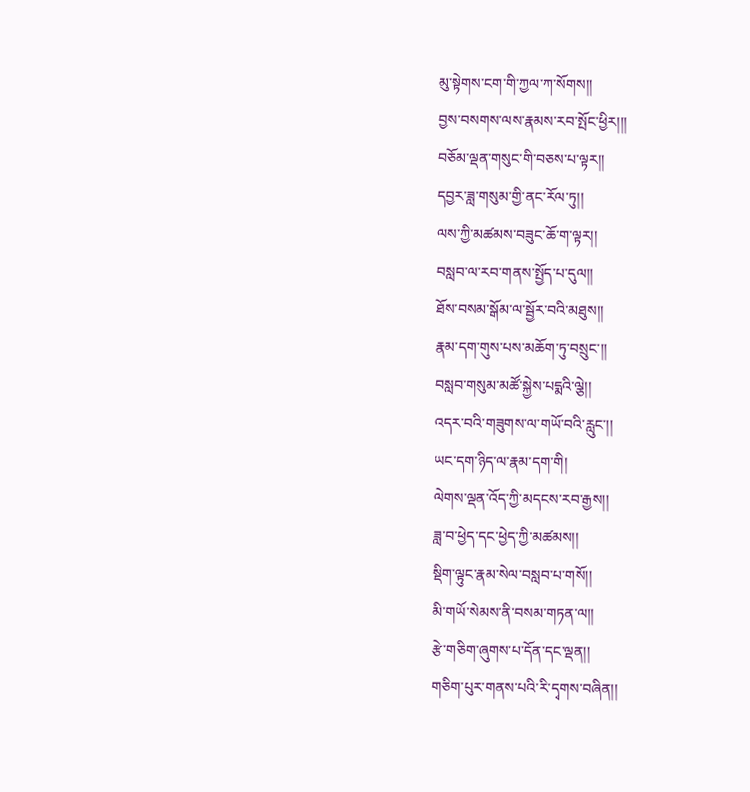མུ་སྟེགས་ངག་གི་ཀྱལ་ཀ་སོགས།།
བྱས་བསགས་ལས་རྣམས་རབ་སྤོང་ཕྱིར།།།
བཅོམ་ལྡན་གསུང་གི་བཅས་པ་ལྟར།།
དབྱར་ཟླ་གསུམ་གྱི་ནང་རོལ་ཏུ།།
ལས་ཀྱི་མཚམས་བཟུང་ཆོ་ག་ལྟར།།
བསླབ་ལ་རབ་གནས་སྤྱོད་པ་དུལ།།
ཐོས་བསམ་སྒོམ་ལ་སྦྱོར་བའི་མཐུས།།
རྣམ་དག་གུས་པས་མཆོག་ཏུ་བསྲུང་།།
བསླབ་གསུམ་མཚོ་སྐྱེས་པདྨའི་ལྕེ།།
འདར་བའི་གཟུགས་ལ་གཡོ་བའི་རླུང་།།
ཡང་དག་ཉིད་ལ་རྣམ་དག་གི།
ལེགས་ལྡན་འོད་ཀྱི་མདངས་རབ་རྒྱས།།
ཟླ་བ་ཕྱེད་དང་ཕྱེད་ཀྱི་མཚམས།།
སྡིག་ལྟུང་རྣམ་སེལ་བསླབ་པ་གསོ།།
མི་གཡོ་སེམས་ནི་བསམ་གཏན་ལ།།
རྩེ་གཅིག་ཞུགས་པ་དོན་དང་ལྡན།།
གཅིག་པུར་གནས་པའི་རི་དྭགས་བཞིན།།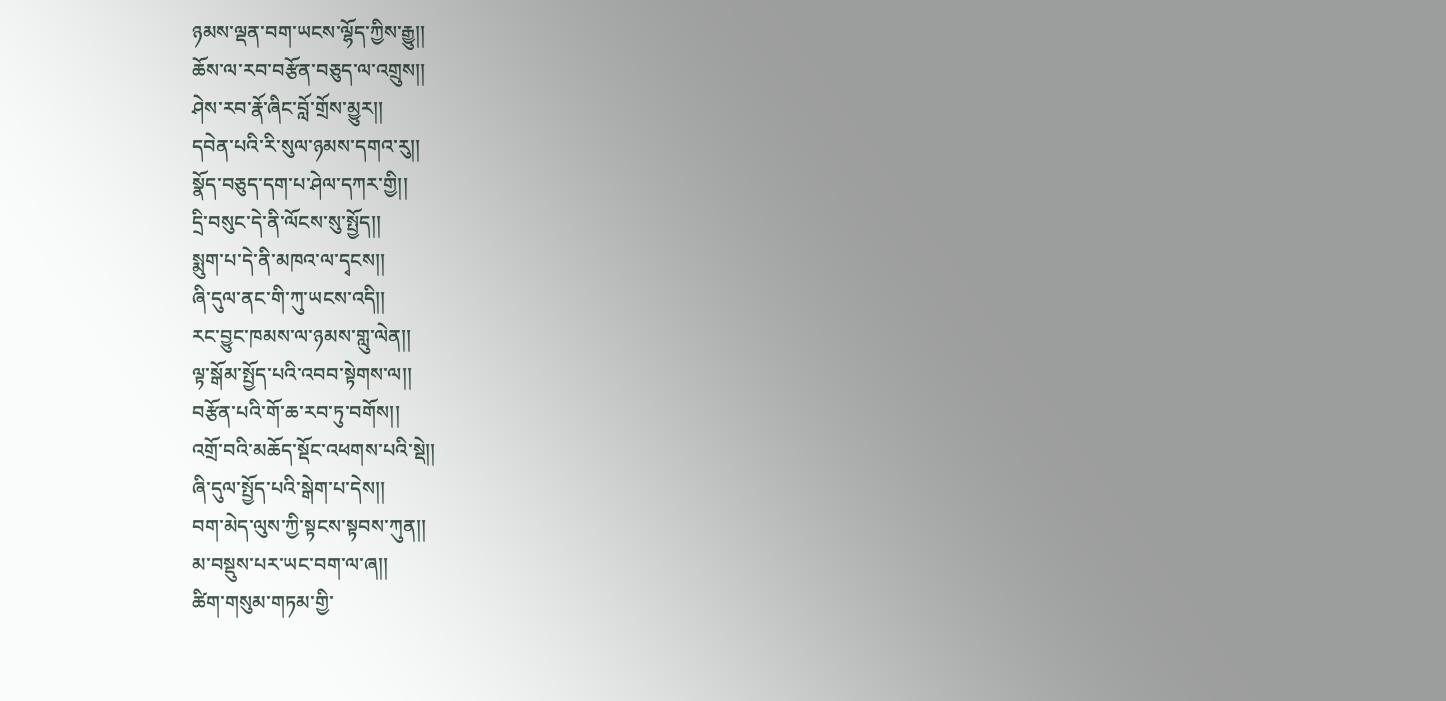ཉམས་ལྡན་བག་ཡངས་ལྷོད་ཀྱིས་རྒྱུ།།
ཆོས་ལ་རབ་བརྩོན་བཅུད་ལ་འགྲུས།།
ཤེས་རབ་རྣོ་ཞིང་བློ་གྲོས་མྱུར།།
དབེན་པའི་རི་སུལ་ཉམས་དགའ་རུ།།
སྣོད་བཅུད་དག་པ་ཤེལ་དཀར་གྱི།།
དྲི་བསུང་དེ་ནི་ལོངས་སུ་སྤྱོད།།
སྨུག་པ་དེ་ནི་མཁའ་ལ་དྭངས།།
ཞི་དུལ་ནང་གི་ཀུ་ཡངས་འདི།།
རང་བྱུང་ཁམས་ལ་ཉམས་གླུ་ལེན།།
ལྟ་སྒོམ་སྤྱོད་པའི་འབབ་སྟེགས་ལ།།
བརྩོན་པའི་གོ་ཆ་རབ་ཏུ་བགོས།།
འགྲོ་བའི་མཆོད་སྡོང་འཕགས་པའི་སྡེ།།
ཞི་དུལ་སྤྱོད་པའི་སྒེག་པ་དེས།།
བག་མེད་ལུས་ཀྱི་སྟངས་སྟབས་ཀུན།།
མ་བསྡུས་པར་ཡང་བག་ལ་ཞ།།
ཚིག་གསུམ་གཏམ་གྱི་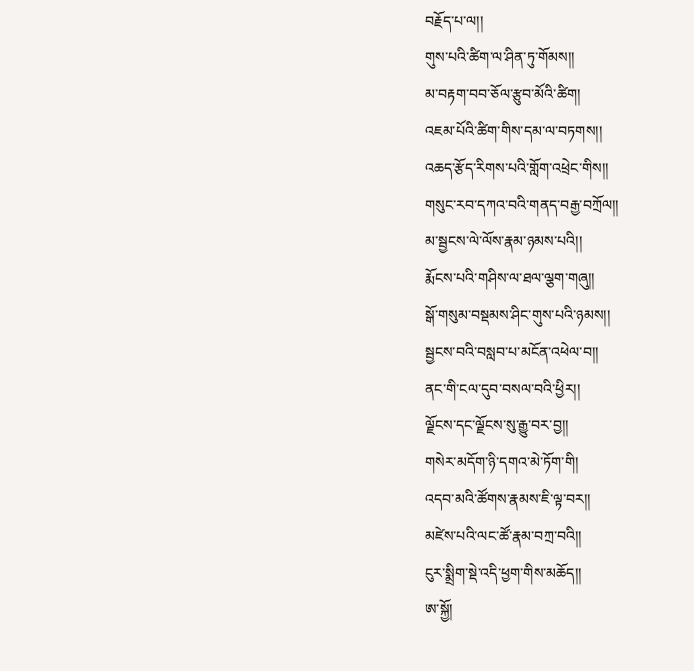བརྗོད་པ་ལ།།
གུས་པའི་ཚིག་ལ་ཤིན་ཏུ་གོམས།།
མ་བརྟག་བབ་ཅོལ་རྩུབ་མོའི་ཚིག།
འཇམ་པོའི་ཚིག་གིས་དམ་ལ་བཏགས།།
འཆད་རྩོད་རིགས་པའི་གློག་འཕྲེང་གིས།།
གསུང་རབ་དཀའ་བའི་གནད་བརྒྱ་བཀྲོལ།།
མ་སྦྱངས་ལེ་ལོས་རྣམ་ཉམས་པའི།།
རྨོངས་པའི་གཤིས་ལ་ཐལ་ལྕག་གཞུ།།
སྒོ་གསུམ་བསྡམས་ཤིང་གུས་པའི་ཉམས།།
སྦྱངས་བའི་བསླབ་པ་མངོན་འཕེལ་བ།།
ནང་གི་ངལ་དུབ་བསལ་བའི་ཕྱིར།།
ལྗོངས་དང་ལྗོངས་སུ་རྒྱུ་བར་བྱ།།
གསེར་མདོག་ཉི་དགའ་མེ་ཏོག་གི།
འདབ་མའི་ཚོགས་རྣམས་ཇི་ལྟ་བར།།
མཛེས་པའི་ལང་ཚོ་རྣམ་བཀྲ་བའི།།
ངུར་སྨྲིག་སྡེ་འདི་ཕྱག་གིས་མཆོད།།
ཨ་སྐྱོ།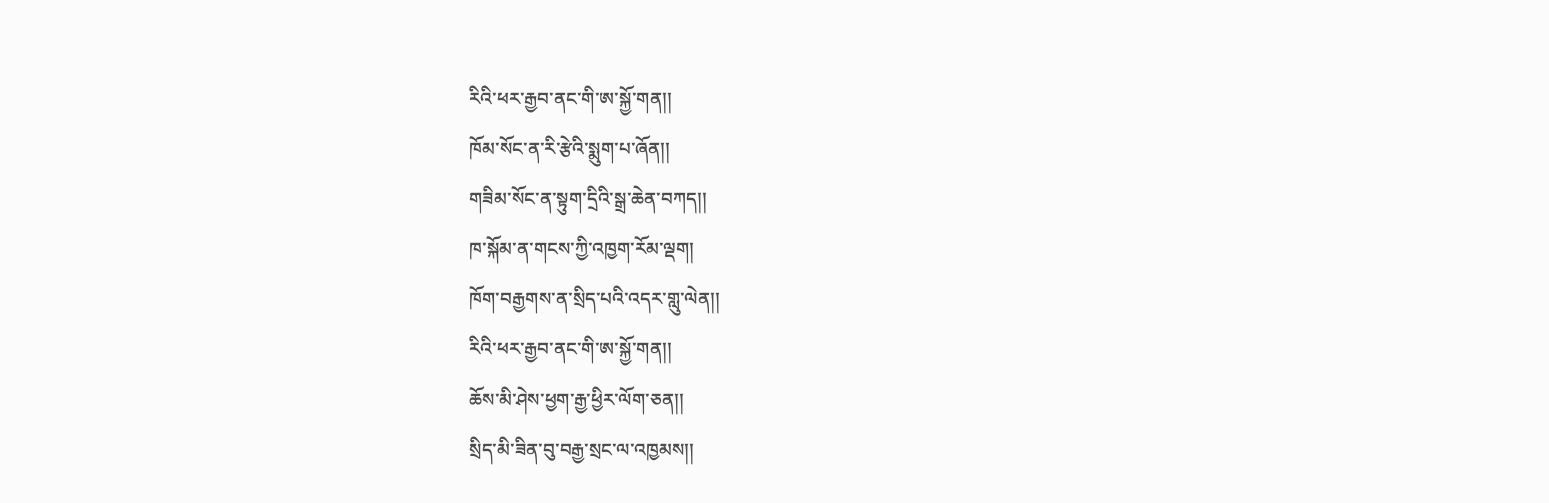རིའི་ཕར་རྒྱབ་ནང་གི་ཨ་སྐྱོ་གན།།
ཁོམ་སོང་ན་རི་རྩེའི་སྨུག་པ་ཞོན།།
གཟིམ་སོང་ན་སྟུག་དྲིའི་སྒྲ་ཆེན་བཀད།།
ཁ་སྐོམ་ན་གངས་ཀྱི་འཁྱག་རོམ་ལྡག།
ཁོག་བརྒྱགས་ན་སྲིད་པའི་འདར་གླུ་ལེན།།
རིའི་ཕར་རྒྱབ་ནང་གི་ཨ་སྐྱོ་གན།།
ཆོས་མི་ཤེས་ཕྱག་རྒྱ་ཕྱིར་ལོག་ཅན།།
སྲིད་མི་ཟིན་བུ་བརྒྱ་སྲང་ལ་འཁྱམས།།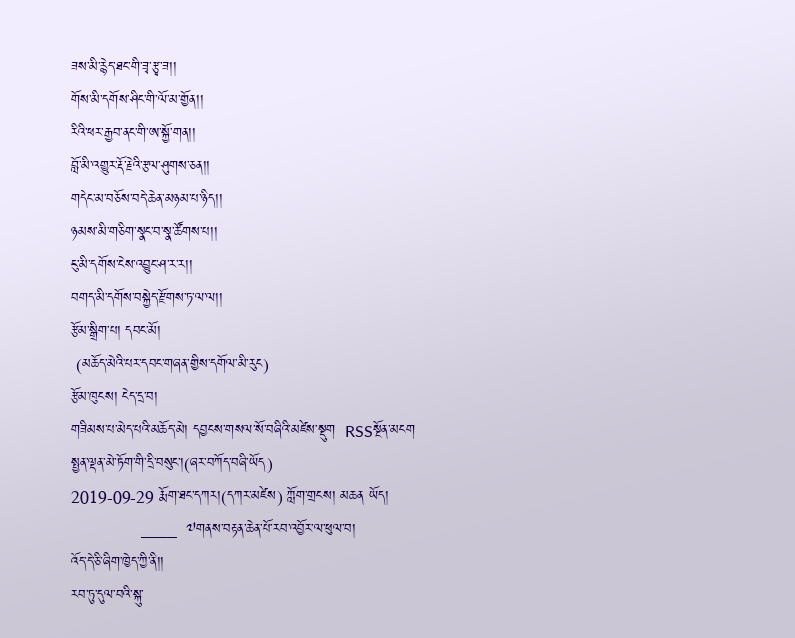ཟས་མི་རྙེད་ཐང་གི་ཟྭ་རྩྭ་ཟ།།
གོས་མི་དགོས་ཤིང་གི་ལོ་མ་གྱོན།།
རིའི་ཕར་རྒྱབ་ནང་གི་ཨ་སྐྱོ་གན།།
བློ་མི་འགྱུར་རྡོ་རྗེའི་རྩལ་ཤུགས་ཅན།།
གདེང་མ་བཅོས་བདེ་ཆེན་མཉམ་པ་ཉིད།།
ཉམས་མི་གཅིག་སྣང་བ་སྣ་ཚོགས་པ།།
ངུ་མི་དགོས་ངེས་འབྱུང་ཤ་ར་ར།།
བགད་མི་དགོས་བསྐྱེད་རྫོགས་ཏ་ལ་ལ།།
རྩོམ་སྒྲིག་པ། དབང་མོ།
 (མཆོད་མེའི་པར་དབང་གཞན་གྱིས་དགོལ་མི་རུང)
རྩོམ་ཁུངས། ངེད་དྲ་བ།
གཟིམས་པ་མེད་པའི་མཆོད་མེ། དབྱངས་གསལ་སོ་བཞིའི་མཛེས་སྡུག  RSSསྔོན་མངག
སྤྱན་ལྡན་མེ་ཏོག་གི་དྲི་བསུང་།(ཞར་བཀོད་བཞི་ཡོད)
2019-09-29 རྨོག་ཐང་དཀར།(དཀར་མཛེས) ཀློག་གྲངས། མཆན ཡོད།
               ____  ༧གནས་བརྟན་ཆེན་པོ་རབ་འབྱོར་ལ་ཕུལ་བ།
འོད་དེ་ཅི་ཞིག་ཁྱེད་ཀྱི་ནི།།
རབ་ཏུ་དུལ་བའི་སྐུ་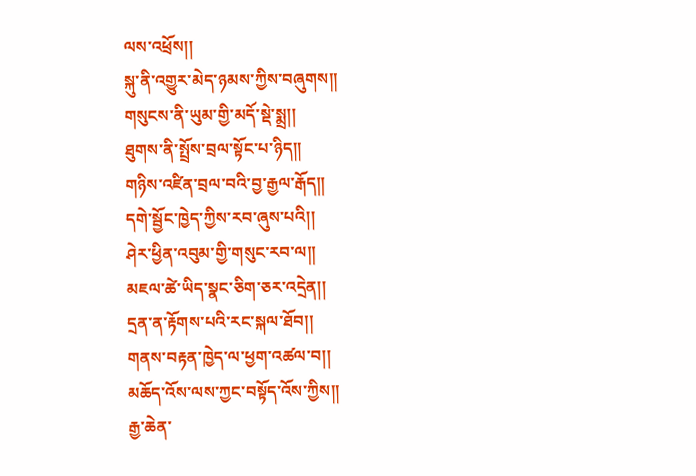ལས་འཕྲོས།།
སྐུ་ནི་འགྱུར་མེད་ཉམས་ཀྱིས་བཞུགས།།
གསུངས་ནི་ཡུམ་གྱི་མདོ་སྡེ་སྨྲ།།
ཐུགས་ནི་སྤྲོས་བྲལ་སྟོང་པ་ཉིད།།
གཉིས་འཛིན་བྲལ་བའི་བྱ་རྒྱལ་རྒོད།།
དགེ་སྦྱོང་ཁྱེད་ཀྱིས་རབ་ཞུས་པའི།།
ཤེར་ཕྱིན་འབུམ་གྱི་གསུང་རབ་ལ།།
མཇལ་ཚེ་ཡིད་སྣང་ཅིག་ཅར་འདྲེན།།
དྲན་ན་རྟོགས་པའི་རང་སྐལ་ཐོབ།།
གནས་བརྟན་ཁྱེད་ལ་ཕྱག་འཚལ་བ།།
མཆོད་འོས་ལས་ཀྱང་བསྟོད་འོས་ཀྱིས།།
རྒྱ་ཆེན་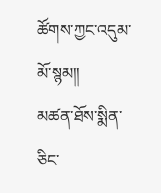ཚོགས་ཀྱང་འདུམ་མོ་སྙམ།།
མཚན་ཐོས་སྨིན་ཅིང་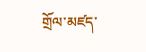གྲོལ་མཛད་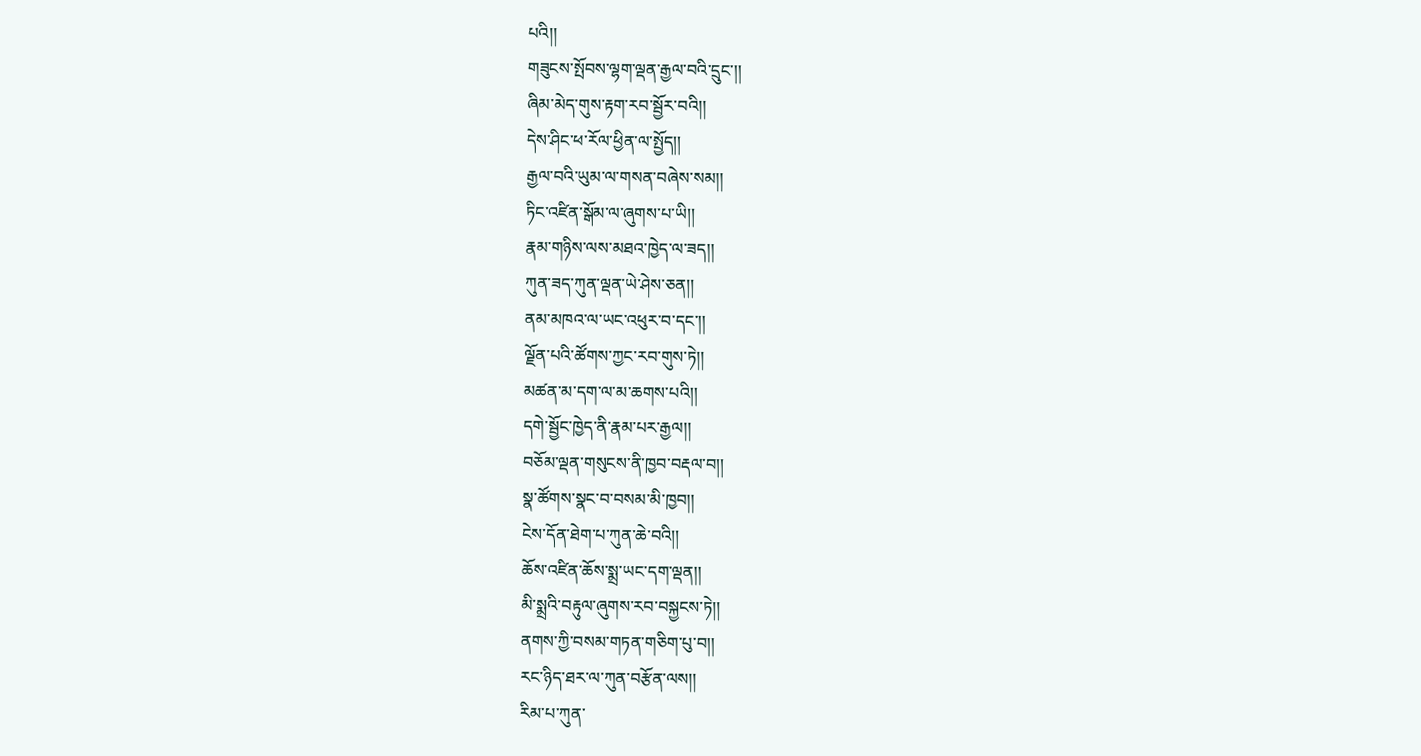པའི།།
གཟུངས་སྤོབས་ལྷག་ལྡན་རྒྱལ་བའི་དྲུང་།།
ཞིམ་མེད་གུས་རྟག་རབ་སྦྱོར་བའི།།
དེས་ཤིང་ཕ་རོལ་ཕྱིན་ལ་སྤྱོད།།
རྒྱལ་བའི་ཡུམ་ལ་གསན་བཞེས་སམ།།
ཏིང་འཛིན་སྒོམ་ལ་ཞུགས་པ་ཡི།།
རྣམ་གཉིས་ལས་མཐའ་ཁྱེད་ལ་ཟད།།
ཀུན་ཟད་ཀུན་ལྡན་ཡེ་ཤེས་ཅན།།
ནམ་མཁའ་ལ་ཡང་འཕུར་བ་དང་།།
ལྗོན་པའི་ཚོགས་ཀྱང་རབ་གུས་ཏེ།།
མཚན་མ་དག་ལ་མ་ཆགས་པའི།།
དགེ་སྦྱོང་ཁྱེད་ནི་རྣམ་པར་རྒྱལ།།
བཅོམ་ལྡན་གསུངས་ནི་ཁྱབ་བརྡལ་བ།།
སྣ་ཚོགས་སྣང་བ་བསམ་མི་ཁྱབ།།
ངེས་དོན་ཐེག་པ་ཀུན་ཆེ་བའི།།
ཆོས་འཛིན་ཆོས་སྨྲ་ཡང་དག་ལྡན།།
མི་སྨྲའི་བརྟུལ་ཞུགས་རབ་བསྐྱངས་ཏེ།།
ནགས་ཀྱི་བསམ་གཏན་གཅིག་པུ་བ།།
རང་ཉིད་ཐར་ལ་ཀུན་བརྩོན་ལས།།
རིམ་པ་ཀུན་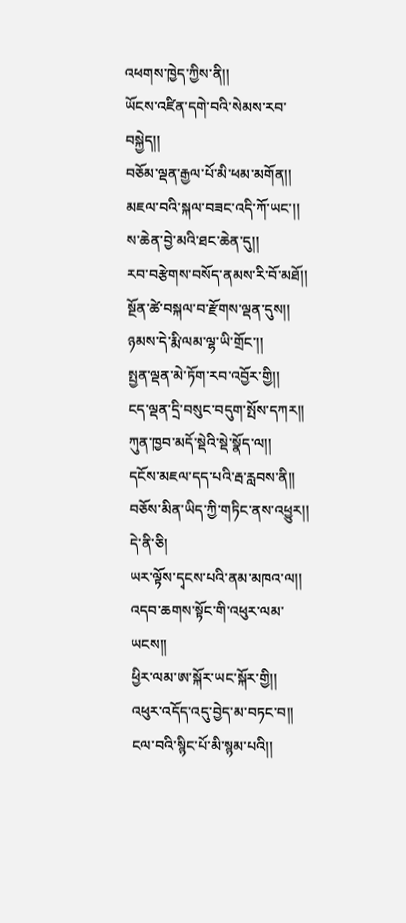འཕགས་ཁྱེད་ཀྱིས་ནི།།
ཡོངས་འཛིན་དགེ་བའི་སེམས་རབ་བསྐྱེད།།
བཅོམ་ལྡན་རྒྱལ་པོ་མི་ཕམ་མགོན།།
མཇལ་བའི་སྐལ་བཟང་འདི་ཀོ་ཡང་།།
ས་ཆེན་བྱེ་མའི་ཐང་ཆེན་དུ།།
རབ་བརྩེགས་བསོད་ནམས་རི་བོ་མཐོ།།
སྔོན་ཚེ་བསྐལ་བ་རྫོགས་ལྡན་དུས།།
ཉམས་དེ་རྨི་ལམ་ལྷ་ཡི་གྲོང་།།
སྤྱན་ལྡན་མེ་ཏོག་རབ་འབྱོར་གྱི།།
ངད་ལྡན་དྲི་བསུང་བདུག་སྤོས་དཀར།།
ཀུན་ཁྱབ་མདོ་སྡེའི་སྡེ་སྣོད་ལ།།
དངོས་མཇལ་དད་པའི་རྦ་རླབས་ནི།།
བཅོས་མིན་ཡིད་ཀྱི་གཏིང་ནས་འཕྱུར།།
དེ་ནི་ཅི།
ཡར་ལྟོས་དྭངས་པའི་ནམ་མཁའ་ལ།།
འདབ་ཆགས་སྟོང་གི་འཕུར་ལམ་ཡངས།།
ཕྱིར་ལམ་ཨ་སྐོར་ཡང་སྐོར་གྱི།།
འཕུར་འདོད་འདུ་བྱེད་མ་བཏང་བ།།
ངལ་བའི་སྙིང་པོ་མི་སྙམ་པའི།།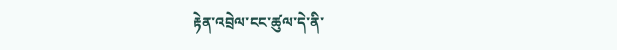རྟེན་འབྲེལ་ངང་ཚུལ་དེ་ནི་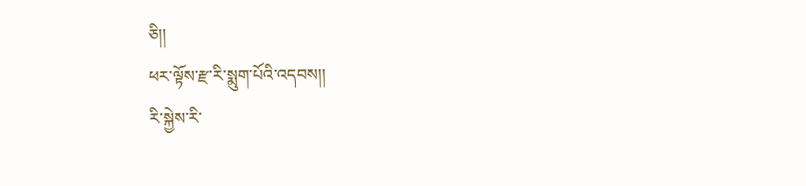ཅི།།
ཕར་ལྟོས་རྫ་རི་སྨུག་པོའི་འདབས།།
རི་སྐྱེས་རི་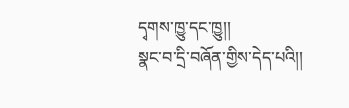དྭགས་ཁྱུ་དང་ཁྱུ།།
སྣང་བ་དྲི་བཞོན་གྱིས་དེད་པའི།།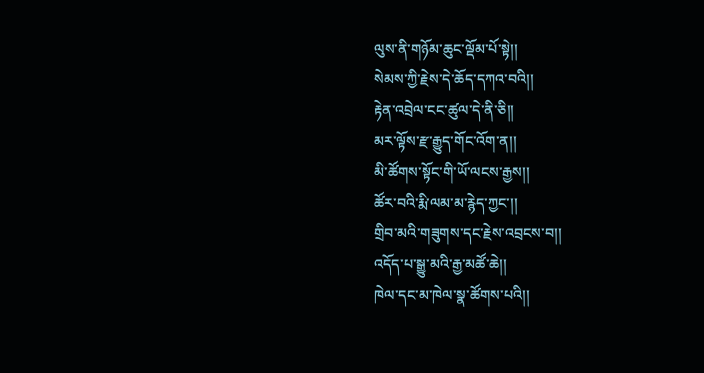ལུས་ནི་གཉོམ་ཆུང་ལྡོམ་པོ་སྟེ།།
སེམས་ཀྱི་རྗེས་དེ་ཆོད་དཀའ་བའི།།
རྟེན་འབྲེལ་ངང་ཚུལ་དེ་ནི་ཅི།།
མར་ལྟོས་རྫ་རྒྱུད་གོང་འོག་ན།།
མི་ཚོགས་སྟོང་གི་ཡོ་ལངས་རྒྱས།།
ཚོར་བའི་རྨི་ལམ་མ་རྙེད་ཀྱང་།།
གྲིབ་མའི་གཟུགས་དང་རྗེས་འབྲངས་བ།།
འདོད་པ་སྒྱུ་མའི་རྒྱ་མཚོ་ཆེ།།
ཁེལ་དང་མ་ཁེལ་སྣ་ཚོགས་པའི།།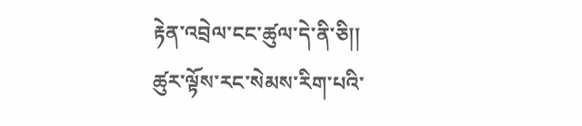རྟེན་འབྲེལ་ངང་ཚུལ་དེ་ནི་ཅི།།
ཚུར་ལྟོས་རང་སེམས་རིག་པའི་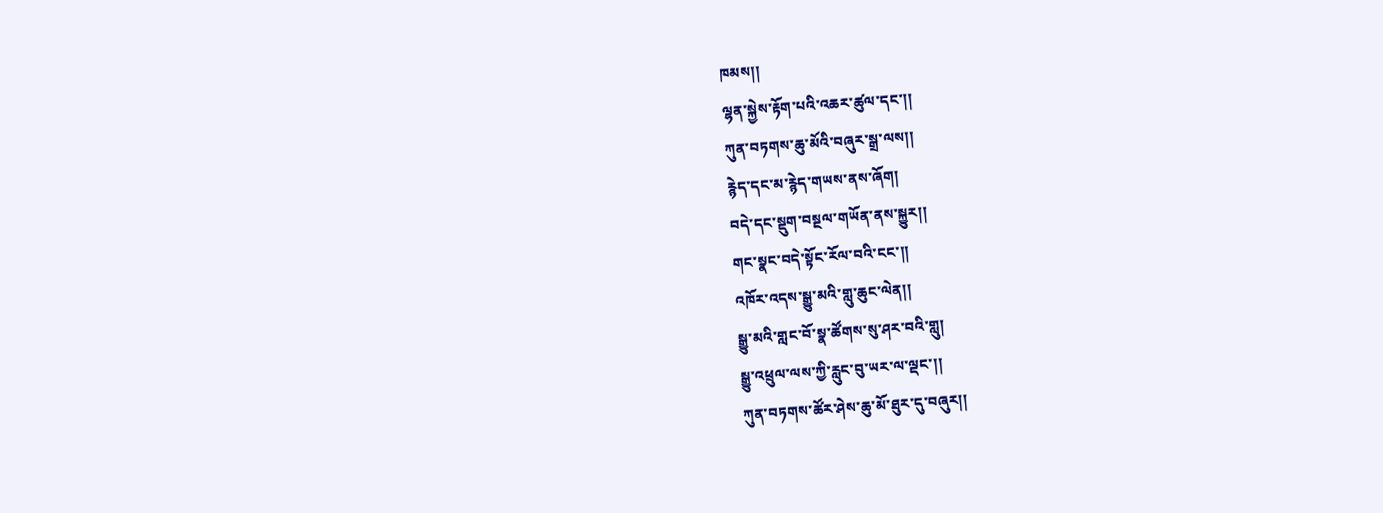ཁམས།།
ལྷན་སྐྱེས་རྟོག་པའི་འཆར་ཚུལ་དང་།།
ཀུན་བཏགས་ཆུ་མོའི་བཞུར་སྒྲ་ལས།།
རྙེད་དང་མ་རྙེད་གཡས་ནས་ཞོག།
བདེ་དང་སྡུག་བསྔལ་གཡོན་ནས་སྐྱུར།།
གང་སྣང་བདེ་སྟོང་རོལ་བའི་ངང་།།
འཁོར་འདས་སྒྱུ་མའི་གླུ་ཆུང་ལེན།།
སྒྱུ་མའི་གླང་བོ་སྣ་ཚོགས་སུ་ཤར་བའི་གླུ།
སྒྱུ་འཕྲུལ་ལས་ཀྱི་རླུང་བུ་ཡར་ལ་ལྡང་།།
ཀུན་བཏགས་ཚོར་ཤེས་ཆུ་མོ་ཐུར་དུ་བཞུར།།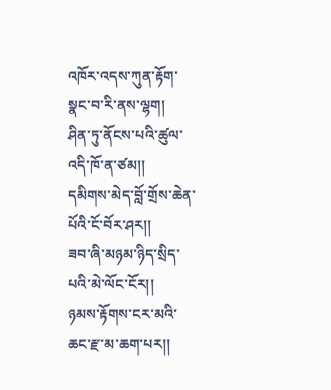འཁོར་འདས་ཀུན་རྟོག་སྣང་བ་རི་ནས་ལྷག།
ཤིན་ཏུ་ནོངས་པའི་ཚུལ་འདི་ཁོ་ན་ཙམ།།
དམིགས་མེད་བློ་གྲོས་ཆེན་པོའི་ངོ་བོར་ཤར།།
ཟབ་ཞི་མཉམ་ཉིད་སྲིད་པའི་མེ་ལོང་ངོར།།
ཉམས་རྟོགས་ངར་མའི་ཆང་རྫ་མ་ཆག་པར།།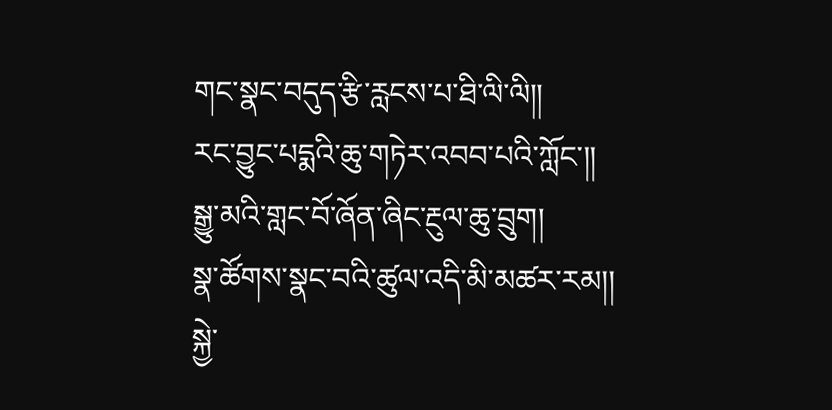གང་སྣང་བདུད་རྩི་རླངས་པ་ཐི་ལི་ལི།།
རང་བྱུང་པདྨའི་ཆུ་གཏེར་འབབ་པའི་ཀློང་།།
སྒྱུ་མའི་གླང་བོ་ཞོན་ཞིང་རྔུལ་ཆུ་བྲུག།
སྣ་ཚོགས་སྣང་བའི་ཚུལ་འདི་མི་མཚར་རམ།།
སྐྱེ་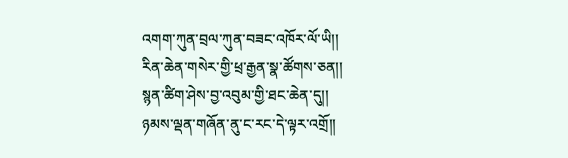འགག་ཀུན་བྲལ་ཀུན་བཟང་འཁོར་ལོ་ཡི།།
རིན་ཆེན་གསེར་གྱི་ཕྲ་རྒྱན་སྣ་ཚོགས་ཅན།།
སྙན་ཚིག་ཤེས་བྱ་འབུམ་གྱི་ཐང་ཆེན་དུ།།
ཉམས་ལྡན་གཞོན་ནུ་ང་རང་དེ་ལྟར་འགྲོ།།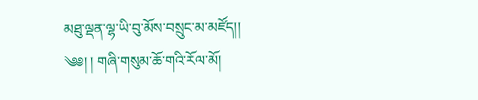མཐུ་ལྡན་ལྷ་ཡི་བུ་མོས་བསྲུང་མ་མཛོད།།
༄༅། ། གཞི་གསུམ་ཆོ་གའི་རོལ་མོ།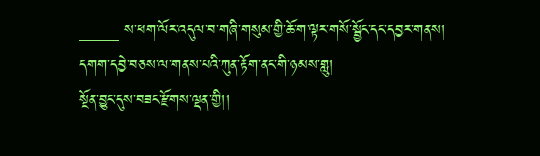____ ས་ཕག་ལོར་འདུལ་བ་གཞི་གསུམ་གྱི་ཆོ་ག་ལྟར་གསོ་སྦྱོང་དང་དབྱར་གནས།  དགག་དབྱེ་བཅས་ལ་གནས་པའི་ཀུན་རྟོག་ནང་གི་ཉམས་གླུ།
སྔོན་བྱུང་དུས་བཟང་རྫོགས་ལྡན་གྱི།།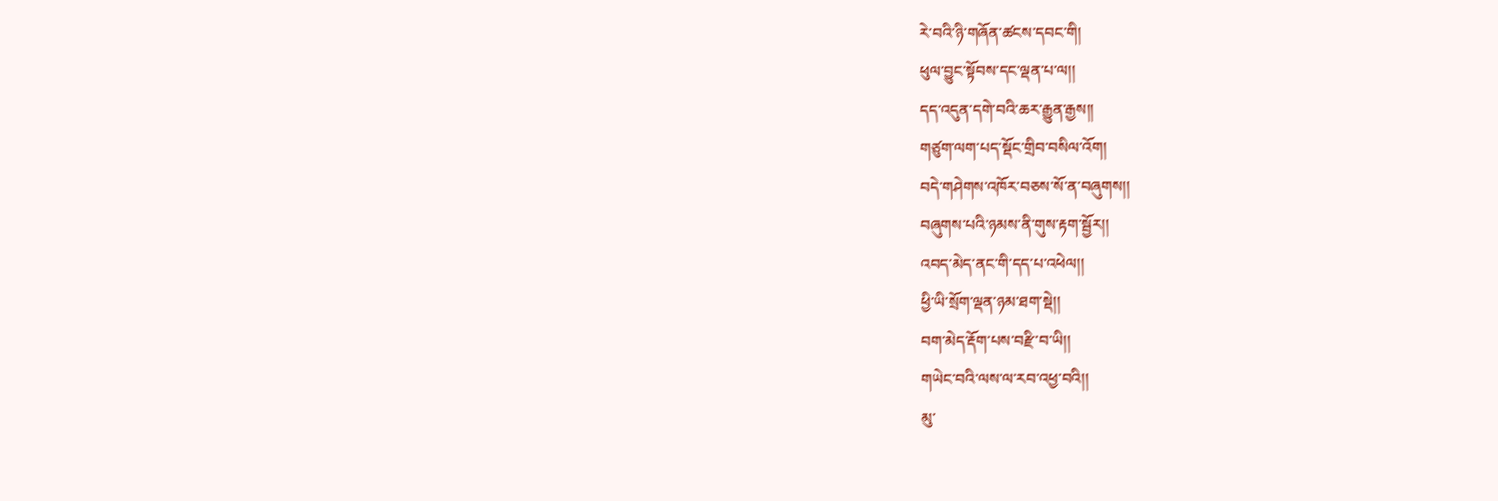རེ་བའི་ཉི་གཞོན་ཚངས་དབང་གི།
ཕུལ་བྱུང་སྟོབས་དང་ལྡན་པ་ལ།།
དད་འདུན་དགེ་བའི་ཆར་རྒྱུན་རྒྱས།།
གཙུག་ལག་པད་སྡོང་གྲིབ་བསིལ་འོག།
བདེ་གཤེགས་འཁོར་བཅས་སོ་ན་བཞུགས།།
བཞུགས་པའི་ཉམས་ནི་གུས་རྟག་སྦྱོར།།
འབད་མེད་ནང་གི་དད་པ་འཕེལ།།
ཕྱི་ཡི་སྲོག་ལྡན་ཉམ་ཐག་སྡེ།།
བག་མེད་རྡོག་པས་བརྫི་བ་ཡི།།
གཡེང་བའི་ལས་ལ་རབ་འཕྱ་བའི།།
མུ་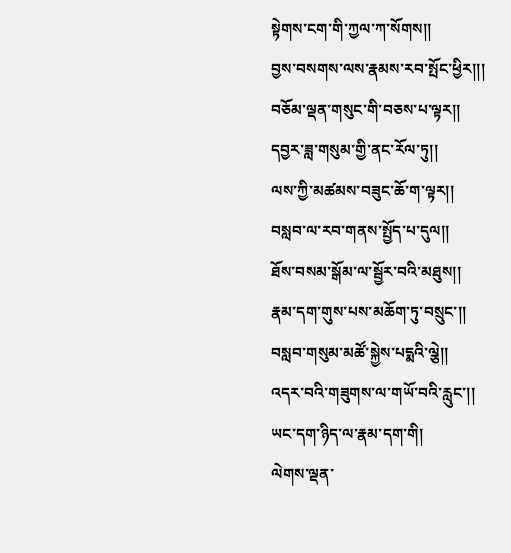སྟེགས་ངག་གི་ཀྱལ་ཀ་སོགས།།
བྱས་བསགས་ལས་རྣམས་རབ་སྤོང་ཕྱིར།།།
བཅོམ་ལྡན་གསུང་གི་བཅས་པ་ལྟར།།
དབྱར་ཟླ་གསུམ་གྱི་ནང་རོལ་ཏུ།།
ལས་ཀྱི་མཚམས་བཟུང་ཆོ་ག་ལྟར།།
བསླབ་ལ་རབ་གནས་སྤྱོད་པ་དུལ།།
ཐོས་བསམ་སྒོམ་ལ་སྦྱོར་བའི་མཐུས།།
རྣམ་དག་གུས་པས་མཆོག་ཏུ་བསྲུང་།།
བསླབ་གསུམ་མཚོ་སྐྱེས་པདྨའི་ལྕེ།།
འདར་བའི་གཟུགས་ལ་གཡོ་བའི་རླུང་།།
ཡང་དག་ཉིད་ལ་རྣམ་དག་གི།
ལེགས་ལྡན་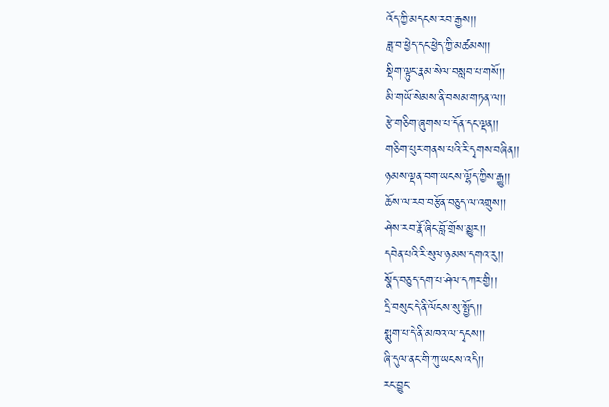འོད་ཀྱི་མདངས་རབ་རྒྱས།།
ཟླ་བ་ཕྱེད་དང་ཕྱེད་ཀྱི་མཚམས།།
སྡིག་ལྟུང་རྣམ་སེལ་བསླབ་པ་གསོ།།
མི་གཡོ་སེམས་ནི་བསམ་གཏན་ལ།།
རྩེ་གཅིག་ཞུགས་པ་དོན་དང་ལྡན།།
གཅིག་པུར་གནས་པའི་རི་དྭགས་བཞིན།།
ཉམས་ལྡན་བག་ཡངས་ལྷོད་ཀྱིས་རྒྱུ།།
ཆོས་ལ་རབ་བརྩོན་བཅུད་ལ་འགྲུས།།
ཤེས་རབ་རྣོ་ཞིང་བློ་གྲོས་མྱུར།།
དབེན་པའི་རི་སུལ་ཉམས་དགའ་རུ།།
སྣོད་བཅུད་དག་པ་ཤེལ་དཀར་གྱི།།
དྲི་བསུང་དེ་ནི་ལོངས་སུ་སྤྱོད།།
སྨུག་པ་དེ་ནི་མཁའ་ལ་དྭངས།།
ཞི་དུལ་ནང་གི་ཀུ་ཡངས་འདི།།
རང་བྱུང་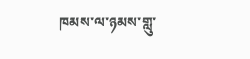ཁམས་ལ་ཉམས་གླུ་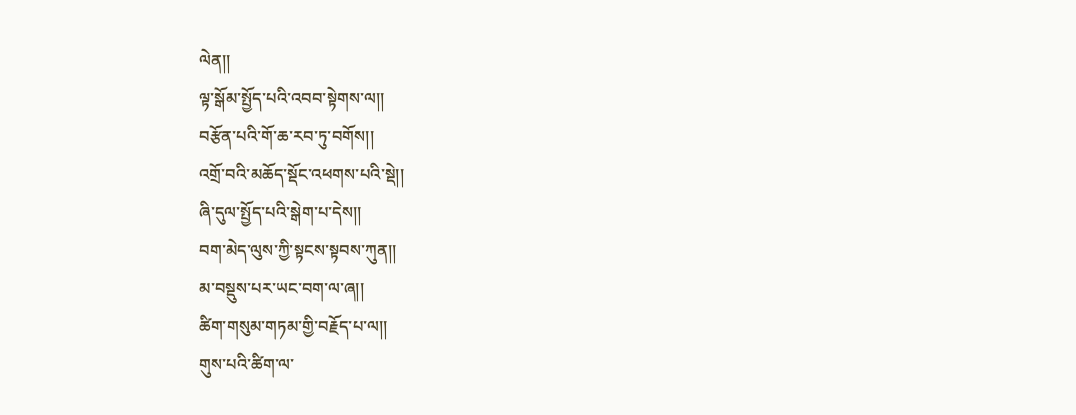ལེན།།
ལྟ་སྒོམ་སྤྱོད་པའི་འབབ་སྟེགས་ལ།།
བརྩོན་པའི་གོ་ཆ་རབ་ཏུ་བགོས།།
འགྲོ་བའི་མཆོད་སྡོང་འཕགས་པའི་སྡེ།།
ཞི་དུལ་སྤྱོད་པའི་སྒེག་པ་དེས།།
བག་མེད་ལུས་ཀྱི་སྟངས་སྟབས་ཀུན།།
མ་བསྡུས་པར་ཡང་བག་ལ་ཞ།།
ཚིག་གསུམ་གཏམ་གྱི་བརྗོད་པ་ལ།།
གུས་པའི་ཚིག་ལ་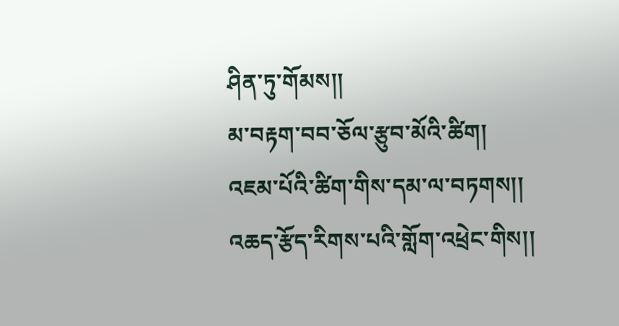ཤིན་ཏུ་གོམས།།
མ་བརྟག་བབ་ཅོལ་རྩུབ་མོའི་ཚིག།
འཇམ་པོའི་ཚིག་གིས་དམ་ལ་བཏགས།།
འཆད་རྩོད་རིགས་པའི་གློག་འཕྲེང་གིས།།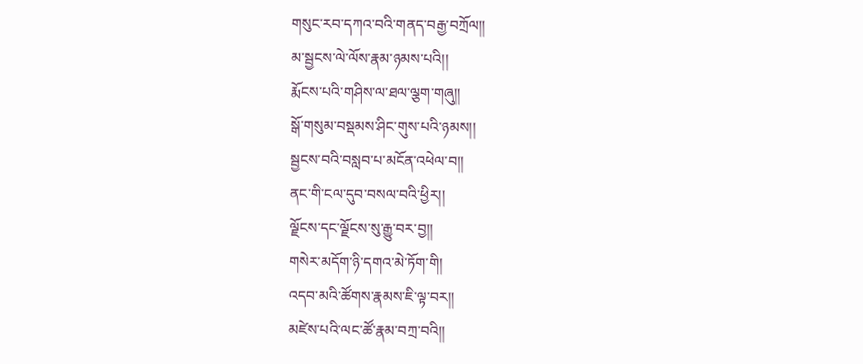གསུང་རབ་དཀའ་བའི་གནད་བརྒྱ་བཀྲོལ།།
མ་སྦྱངས་ལེ་ལོས་རྣམ་ཉམས་པའི།།
རྨོངས་པའི་གཤིས་ལ་ཐལ་ལྕག་གཞུ།།
སྒོ་གསུམ་བསྡམས་ཤིང་གུས་པའི་ཉམས།།
སྦྱངས་བའི་བསླབ་པ་མངོན་འཕེལ་བ།།
ནང་གི་ངལ་དུབ་བསལ་བའི་ཕྱིར།།
ལྗོངས་དང་ལྗོངས་སུ་རྒྱུ་བར་བྱ།།
གསེར་མདོག་ཉི་དགའ་མེ་ཏོག་གི།
འདབ་མའི་ཚོགས་རྣམས་ཇི་ལྟ་བར།།
མཛེས་པའི་ལང་ཚོ་རྣམ་བཀྲ་བའི།།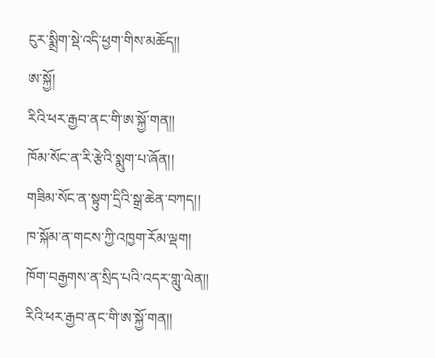ངུར་སྨྲིག་སྡེ་འདི་ཕྱག་གིས་མཆོད།།
ཨ་སྐྱོ།
རིའི་ཕར་རྒྱབ་ནང་གི་ཨ་སྐྱོ་གན།།
ཁོམ་སོང་ན་རི་རྩེའི་སྨུག་པ་ཞོན།།
གཟིམ་སོང་ན་སྟུག་དྲིའི་སྒྲ་ཆེན་བཀད།།
ཁ་སྐོམ་ན་གངས་ཀྱི་འཁྱག་རོམ་ལྡག།
ཁོག་བརྒྱགས་ན་སྲིད་པའི་འདར་གླུ་ལེན།།
རིའི་ཕར་རྒྱབ་ནང་གི་ཨ་སྐྱོ་གན།།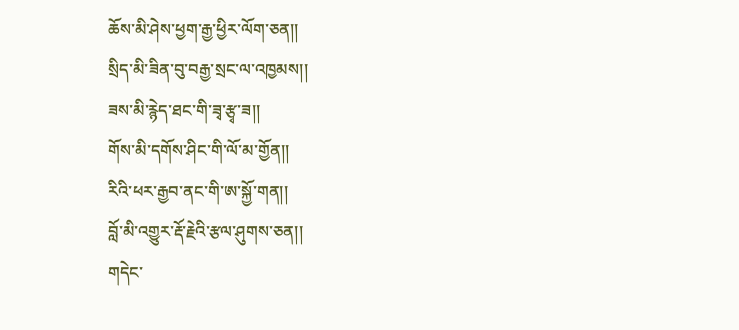ཆོས་མི་ཤེས་ཕྱག་རྒྱ་ཕྱིར་ལོག་ཅན།།
སྲིད་མི་ཟིན་བུ་བརྒྱ་སྲང་ལ་འཁྱམས།།
ཟས་མི་རྙེད་ཐང་གི་ཟྭ་རྩྭ་ཟ།།
གོས་མི་དགོས་ཤིང་གི་ལོ་མ་གྱོན།།
རིའི་ཕར་རྒྱབ་ནང་གི་ཨ་སྐྱོ་གན།།
བློ་མི་འགྱུར་རྡོ་རྗེའི་རྩལ་ཤུགས་ཅན།།
གདེང་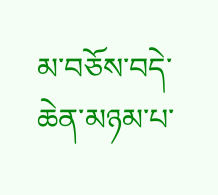མ་བཅོས་བདེ་ཆེན་མཉམ་པ་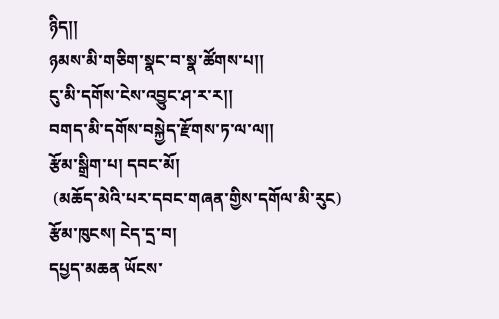ཉིད།།
ཉམས་མི་གཅིག་སྣང་བ་སྣ་ཚོགས་པ།།
ངུ་མི་དགོས་ངེས་འབྱུང་ཤ་ར་ར།།
བགད་མི་དགོས་བསྐྱེད་རྫོགས་ཏ་ལ་ལ།།
རྩོམ་སྒྲིག་པ། དབང་མོ།
 (མཆོད་མེའི་པར་དབང་གཞན་གྱིས་དགོལ་མི་རུང)
རྩོམ་ཁུངས། ངེད་དྲ་བ།
དཔྱད་མཆན ཡོངས་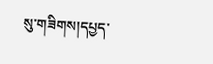སུ་གཟིགས།དཔྱད་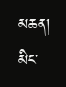མཆན།
མིང་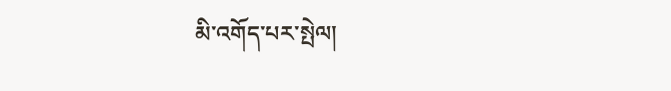མི་འགོད་པར་སྤེལ།